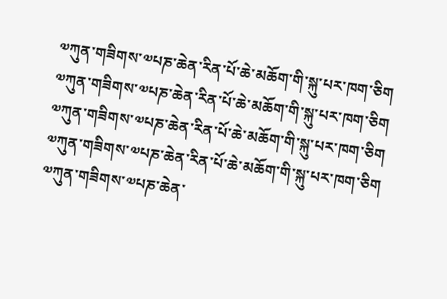༧ཀུན་གཟིགས་༧པཎ་ཆེན་རིན་པོ་ཆེ་མཆོག་གི་སྐུ་པར་ཁག་ཅིག
༧ཀུན་གཟིགས་༧པཎ་ཆེན་རིན་པོ་ཆེ་མཆོག་གི་སྐུ་པར་ཁག་ཅིག
༧ཀུན་གཟིགས་༧པཎ་ཆེན་རིན་པོ་ཆེ་མཆོག་གི་སྐུ་པར་ཁག་ཅིག
༧ཀུན་གཟིགས་༧པཎ་ཆེན་རིན་པོ་ཆེ་མཆོག་གི་སྐུ་པར་ཁག་ཅིག
༧ཀུན་གཟིགས་༧པཎ་ཆེན་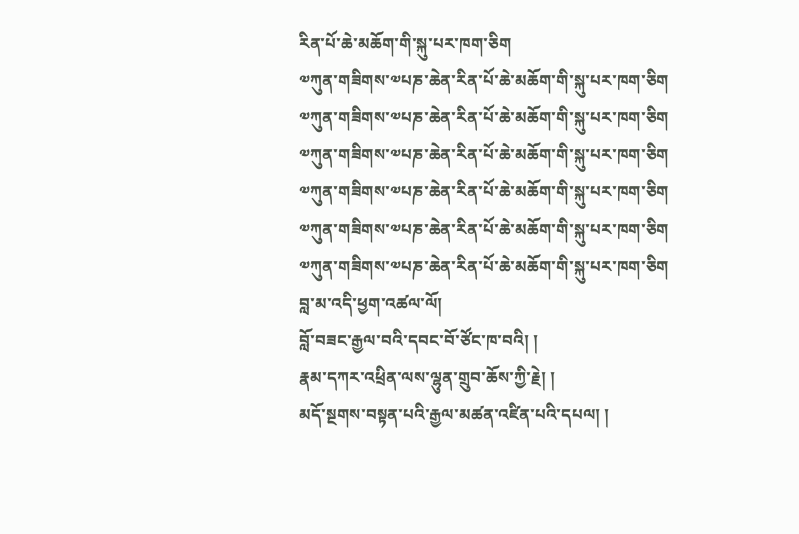རིན་པོ་ཆེ་མཆོག་གི་སྐུ་པར་ཁག་ཅིག
༧ཀུན་གཟིགས་༧པཎ་ཆེན་རིན་པོ་ཆེ་མཆོག་གི་སྐུ་པར་ཁག་ཅིག
༧ཀུན་གཟིགས་༧པཎ་ཆེན་རིན་པོ་ཆེ་མཆོག་གི་སྐུ་པར་ཁག་ཅིག
༧ཀུན་གཟིགས་༧པཎ་ཆེན་རིན་པོ་ཆེ་མཆོག་གི་སྐུ་པར་ཁག་ཅིག
༧ཀུན་གཟིགས་༧པཎ་ཆེན་རིན་པོ་ཆེ་མཆོག་གི་སྐུ་པར་ཁག་ཅིག
༧ཀུན་གཟིགས་༧པཎ་ཆེན་རིན་པོ་ཆེ་མཆོག་གི་སྐུ་པར་ཁག་ཅིག
༧ཀུན་གཟིགས་༧པཎ་ཆེན་རིན་པོ་ཆེ་མཆོག་གི་སྐུ་པར་ཁག་ཅིག
བླ་མ་འདི་ཕྱག་འཚལ་ལོ།
བློ་བཟང་རྒྱལ་བའི་དབང་བོ་ཙོང་ཁ་བའི། །
རྣམ་དཀར་འཕྲིན་ལས་ལྷུན་གྲུབ་ཆོས་ཀྱི་རྗེ། །
མདོ་སྔགས་བསྟན་པའི་རྒྱལ་མཚན་འཛིན་པའི་དཔལ། །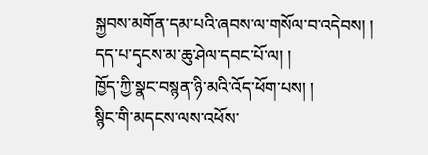སྐྱབས་མགོན་དམ་པའི་ཞབས་ལ་གསོལ་བ་འདེབས། །
དད་པ་དྭངས་མ་ཆུ་ཤེལ་དབང་པོ་ལ། །
ཁྱོད་ཀྱི་སྣང་བསྙན་ཉི་མའི་འོད་ཕོག་པས། །
སྙིང་གི་མདངས་ལས་འཕོས་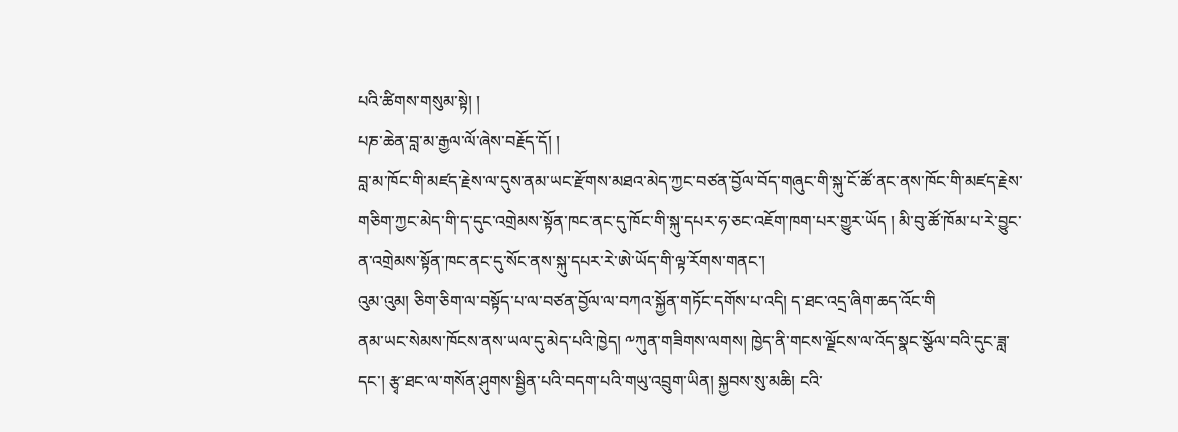པའི་ཚིགས་གསུམ་སྟེ། །
པཎ་ཆེན་བླ་མ་རྒྱལ་ལོ་ཞེས་བརྗོད་དོ། །
བླ་མ་ཁོང་གི་མཛད་རྗེས་ལ་དུས་ནམ་ཡང་རྫོགས་མཐའ་མེད་ཀྱང་བཙན་བྱོལ་བོད་གཞུང་གི་སྐུ་ངོ་ཚོ་ནང་ནས་ཁོང་གི་མཛད་རྗེས་གཅིག་ཀྱང་མེད་གི་ད་དུང་འགྲེམས་སྟོན་ཁང་ནང་དུ་ཁོང་གི་སྐུ་དཔར་ཧ་ཅང་འཇོག་ཁག་པར་གྱུར་ཡོད ། མི་བུ་ཚོ་ཁོམ་པ་རེ་བྱུང་ན་འགྲེམས་སྟོན་ཁང་ནང་དུ་སོང་ནས་སྐུ་དཔར་རེ་ཨེ་ཡོད་གི་ལྟ་རོགས་གནང་།
འུམ་འུམ། ཅིག་ཅིག་ལ་བསྟོད་པ་ལ་བཙན་བྱོལ་ལ་བཀའ་སྐྱོན་གཏོང་དགོས་པ་འདི། ད་ཐང་འདྲ་ཞིག་ཆད་འོང་གི
ནམ་ཡང་སེམས་ཁོངས་ནས་ཡལ་དུ་མེད་པའི་ཁྱེད། ༸ཀུན་གཟིགས་ལགས། ཁྱེད་ནི་གངས་ལྗོངས་ལ་འོད་སྣང་སྩོལ་བའི་དུང་ཟླ་དང་། རྩྭ་ཐང་ལ་གསོན་ཤུགས་སྦྱིན་པའི་བདག་པའི་གཡུ་འབྲུག་ཡིན། སྐྱབས་སུ་མཆི། ངའི་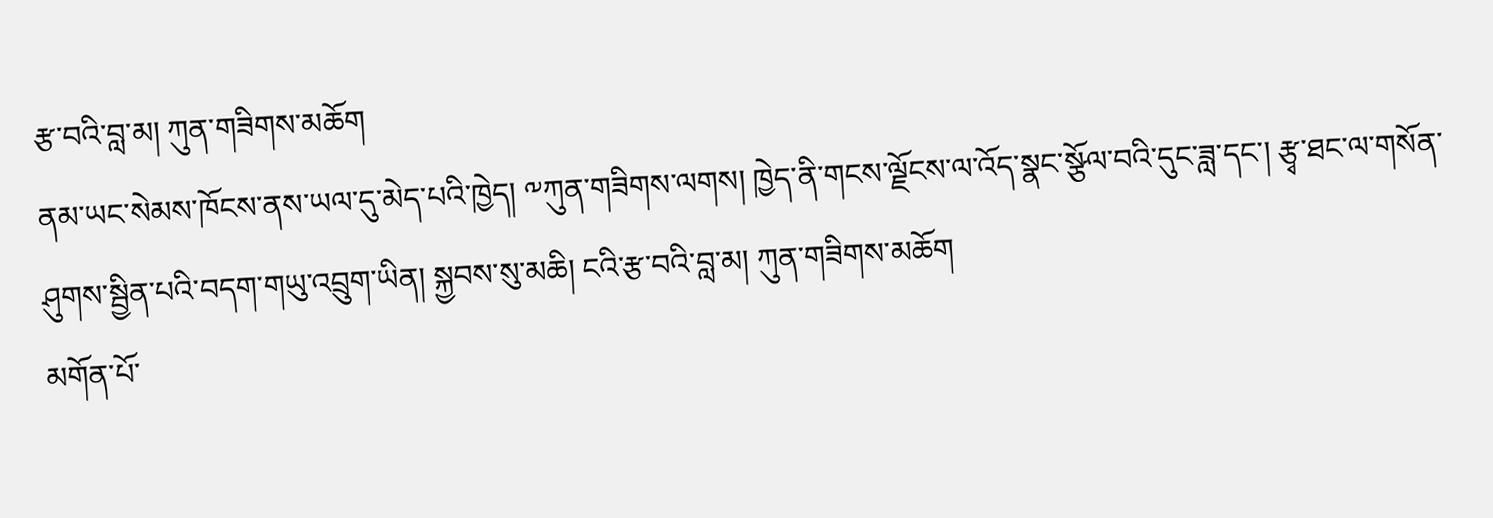རྩ་བའི་བླ་མ། ཀུན་གཟིགས་མཆོག
ནམ་ཡང་སེམས་ཁོངས་ནས་ཡལ་དུ་མེད་པའི་ཁྱེད། ༸ཀུན་གཟིགས་ལགས། ཁྱེད་ནི་གངས་ལྗོངས་ལ་འོད་སྣང་སྩོལ་བའི་དུང་ཟླ་དང་། རྩྭ་ཐང་ལ་གསོན་ཤུགས་སྦྱིན་པའི་བདག་གཡུ་འབྲུག་ཡིན། སྐྱབས་སུ་མཆི། ངའི་རྩ་བའི་བླ་མ། ཀུན་གཟིགས་མཆོག
མགོན་པོ་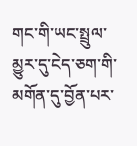གང་གི་ཡང་སྤྲུལ་མྱུར་དུ་ངེད་ཅག་གི་མགོན་དུ་བྱོན་པར་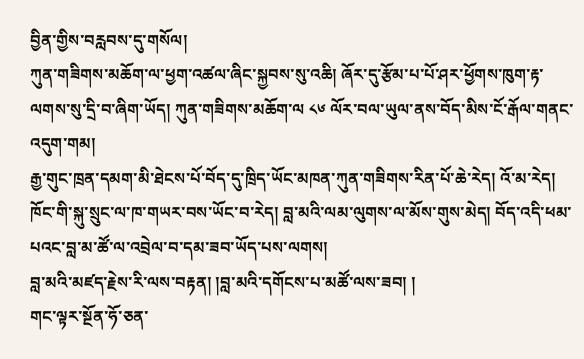བྱིན་གྱིས་བརླབས་དུ་གསོལ།
ཀུན་གཟིགས་མཆོག་ལ་ཕྱག་འཚལ་ཞིང་སྐྱབས་སུ་འཆི། ཞོར་དུ་རྩོམ་པ་པོ་ཤར་ཕྱོགས་ཁུག་རྟ་ལགས་སུ་དྲི་བ་ཞིག་ཡོད། ཀུན་གཟིགས་མཆོག་ལ ༨༦ ལོར་བལ་ཡུལ་ནས་བོད་མིས་ངོ་རྒོལ་གནང་འདུག་གམ།
རྒྱ་གུང་ཁྲན་དམག་མི་ཐེངས་པོ་བོད་དུ་ཁྲིད་ཡོང་མཁན་ཀུན་གཟིགས་རིན་པོ་ཆེ་རེད། འོ་མ་རེད། ཁོང་གི་སྐུ་སྲུང་ལ་ཁ་གཡར་བས་ཡོང་བ་རེད། བླ་མའི་ལམ་ལུགས་ལ་མོས་གུས་མེད། བོད་འདི་ཕམ་པའང་བླ་མ་ཚོ་ལ་འབྲེལ་བ་དམ་ཟབ་ཡོད་པས་ལགས།
བླ་མའི་མཛད་རྗེས་རི་ལས་བརྟན། །བླ་མའི་དགོངས་པ་མཚོ་ལས་ཟབ། །
གང་ལྟར་སྔོན་ཧོ་ཅན་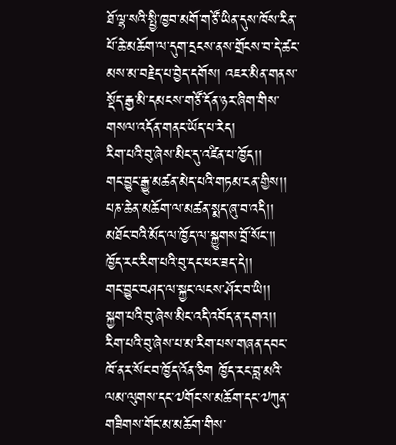ཐོ་ལྷ་སའི་སྤྱི་ཁྱབ་མགོ་གཙོ་ཡིན་དུས་ཁོས་རིན་པོ་ཆེ་མཆོག་ལ་དུག་དྲངས་ནས་གྲོངས་བ་དེ་ཚང་མས་མ་བརྗེད་པ་བྱེད་དགོས། འཇར་མིན་གནས་སྡོད་རྒྱ་མི་དམངས་གཙོ་དོན་ཉར་ཞིག་གིས་གསལ་འདོན་གནང་ཡོད་པ་རེད།
རིག་པའི་བུ་ཞེས་མིང་དུ་འཛིན་པ་ཁྱོད།།
གང་བྱུང་རྒྱུ་མཚན་མེད་པའི་གཏམ་ངན་གྱིས།།
པཎ་ཆེན་མཆོག་ལ་མཚན་སྨད་ཞུ་བ་འདི།།
མཐོང་བའི་མོད་ལ་ཁྱོད་ལ་སྐྱུགས་བྲོ་སོང་།།
ཁྱོད་རང་རིག་པའི་བུ་དང་ཕར་ཟད་དེ།།
གང་བྱུང་བཤད་ལ་སྐྱང་ལངས་ཤོར་བ་ཡི།།
སྐྱག་པའི་བུ་ཞེས་མིང་འདི་འབོད་ན་དགའ།།
རིག་པའི་བུ་ཞེས་པ་མ་རིག་པས་གཞན་དབང་ཁོ་ནར་སོང་བ་ཁྱོད་འོན་ཅིག ཁྱོད་རང་བླ་མའི་ལམ་ལུགས་དང་༧གོང་ས་མཆོག་དང་༧ཀུན་གཟིགས་གོང་མ་མཆོག་གིས་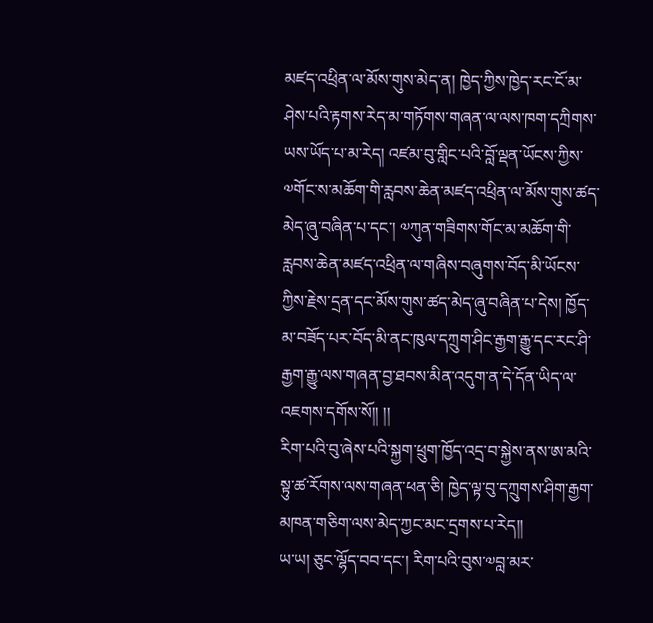མཛད་འཕྲིན་ལ་མོས་གུས་མེད་ན། ཁྱེད་ཀྱིས་ཁྱེད་རང་ངོ་མ་ཤེས་པའི་རྟགས་རེད་མ་གཏོགས་གཞན་ལ་ལས་ཁག་དཀྲིགས་ཡས་ཡོད་པ་མ་རེད། འཛམ་བུ་གླིང་པའི་བློ་ལྡན་ཡོངས་ཀྱིས་༧གོང་ས་མཆོག་གི་རླབས་ཆེན་མཛད་འཕྲིན་ལ་མོས་གུས་ཚད་མེད་ཞུ་བཞིན་པ་དང་། ༧ཀུན་གཟིགས་གོང་མ་མཆོག་གི་རླབས་ཆེན་མཛད་འཕྲིན་ལ་གཞིས་བཞུགས་བོད་མི་ཡོངས་ཀྱིས་རྗེས་དྲན་དང་མོས་གུས་ཚད་མེད་ཞུ་བཞིན་པ་དེས། ཁྱོད་མ་བཟོད་པར་བོད་མི་ནང་ཁུལ་དཀྲུག་ཤིང་རྒྱག་རྒྱུ་དང་རང་ཤི་རྒྱག་རྒྱུ་ལས་གཞན་བྱ་ཐབས་མིན་འདུག་ན་དེ་དོན་ཡིད་ལ་འཇགས་དགོས་སོ།། །།
རིག་པའི་བུ་ཞེས་པའི་སྐྱག་ཕྲུག་ཁྱོད་འདྲ་བ་སྐྱེས་ནས་ཨ་མའི་སྟུ་ཚ་རོགས་ལས་གཞན་ཕན་ཅི། ཁྱེད་ལྟ་བུ་དཀྲུགས་ཤིག་རྒྱག་མཁན་གཅིག་ལས་མེད་ཀྱང་མང་དྲགས་པ་རེད།།
ཡ་ཡ། ཅུང་ལྷོད་བབ་དང་། རིག་པའི་བུས་༧བླ་མར་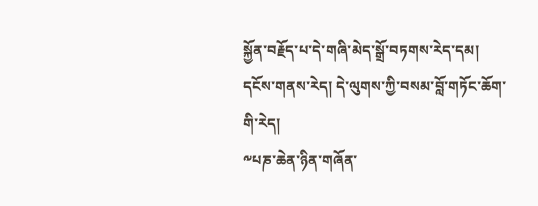སྐྱོན་བརྗོད་པ་དེ་གཞི་མེད་སྒྲོ་བཏགས་རེད་དམ། དངོས་གནས་རེད། དེ་ལུགས་ཀྱི་བསམ་བློ་གཏོང་ཆོག་གི་རེད།
༸པཎ་ཆེན་ཉིན་གཞོན་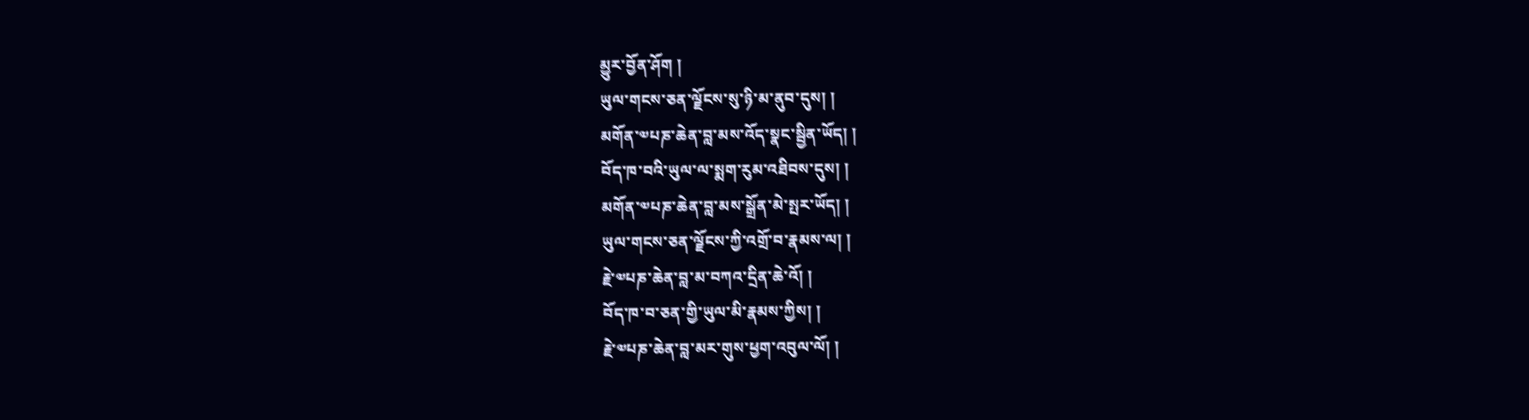མྱུར་བྱོན་ཤོག །
ཡུལ་གངས་ཅན་ལྗོངས་སུ་ཉི་མ་ནུབ་དུས། །
མགོན་༧པཎ་ཆེན་བླ་མས་འོད་སྣང་སྦྱིན་ཡོད། །
བོད་ཁ་བའི་ཡུལ་ལ་སྨག་རུམ་འཐིབས་དུས། །
མགོན་༧པཎ་ཆེན་བླ་མས་སྒྲོན་མེ་སྤར་ཡོད། །
ཡུལ་གངས་ཅན་ལྗོངས་ཀྱི་འགྲོ་བ་རྣམས་ལ། །
རྗེ་༧པཎ་ཆེན་བླ་མ་བཀའ་དྲིན་ཆེ་འོ། །
བོད་ཁ་བ་ཅན་གྱི་ཡུལ་མི་རྣམས་ཀྱིས། །
རྗེ་༧པཎ་ཆེན་བླ་མར་གུས་ཕྱག་འབུལ་ལོ། །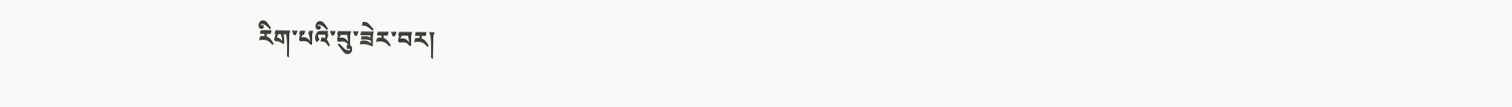རིག་པའི་བུ་ཟེར་བར།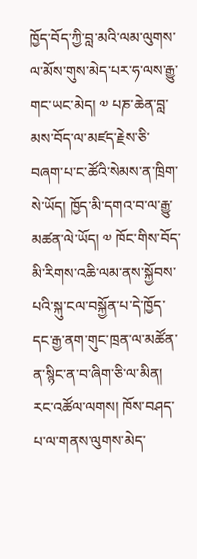ཁྱོད་བོད་ཀྱི་བླ་མའི་ལམ་ལུགས་ལ་མོས་གུས་མེད་པར་ཧ་ལས་རྒྱུ་གང་ཡང་མེད། ༧ པཎ་ཆེན་བླ་མས་བོད་ལ་མཛད་རྗེས་ཅི་བཞག་པ་ང་ཚོའི་སེམས་ན་ཁྲིག་སེ་ཡོད། ཁྱོད་མི་དགའ་བ་ལ་རྒྱུ་མཚན་ལེ་ཡོད། ༧ ཁོང་གིས་བོད་མི་རིགས་འཆི་ལམ་ནས་སྐྱོབས་པའི་སྐུ་ངལ་བསྐྱོན་པ་དེ་ཁྱོད་དང་རྒྱ་ནག་གུང་ཁྲན་ལ་མཚོན་ན་སྙིང་ན་བ་ཞིག་ཅི་ལ་མིན།
རང་འཚོལ་ལགས། ཁོས་བཤད་པ་ལ་གནས་ལུགས་མེད་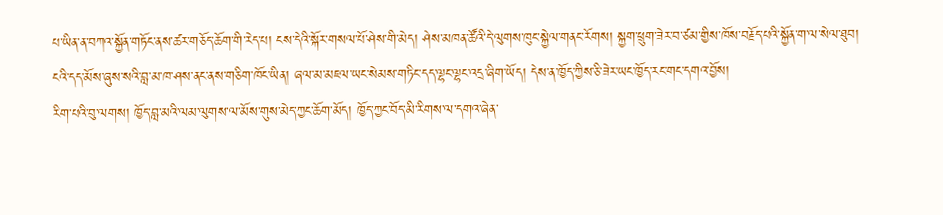པ་ཡིན་ན་བཀའ་སྐྱོན་གཏོང་ནས་ཚར་གཅོད་ཆོག་གི་རེད་པ། ངས་དེའི་སྐོར་གསལ་པོ་ཤེས་གི་མེད། ཤེས་མཁན་ཚོའི་དེ་ལུགས་ཁུང་སྐྱེལ་གནང་རོགས། སྐྱག་ཕྲུག་ཟེར་བ་ཙམ་གྱིས་ཁོས་བརྗོད་པའི་སྐྱོན་ག་ལ་སེལ་ཐུབ།
ངའི་དད་མོས་ཞུས་སའི་བླ་མ་ཁ་ཤས་ནང་ནས་གཅིག་ཁོང་ཡིན། ཞལ་མ་མཇལ་ཡང་སེམས་གཏིང་དད་ལྷང་ལྷང་འདྲ་ཞིག་ཡོད། དེས་ན་ཁྱོད་ཀྱིས་ཅི་ཟེར་ཡང་ཁྱོད་རང་གང་དགའ་བྱོས།
རིག་པའི་བུ་ལགས། ཁྱོད་བླ་མའི་ལམ་ལུགས་ལ་མོས་གུས་མེད་ཀྱང་ཆོག་མོད། ཁྱོད་ཀྱང་བོད་མི་རིགས་ལ་དགའ་ཞེན་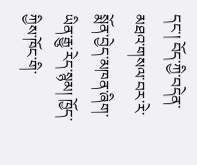དང་། བོད་ཀྱི་བདེན་མཐའ་གསལ་བར་རེ་སྨོན་བྱེད་མཁན་ཞིག་ཡིན་རྒྱུ་རེད་སྙམ། ཁྱོད་ཀྱིས་ཁོང་གི་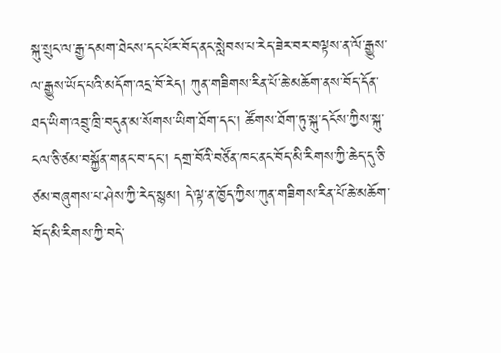སྐུ་སྲུང་ལ་རྒྱ་དམག་ཐེངས་དང་པོར་བོད་ནང་སླེབས་པ་རེད་ཟེར་བར་བལྟས་ན་ལོ་རྒྱུས་ལ་རྒྱུས་ཡོད་པའི་མདོག་འདྲ་བོ་རེད། ཀུན་གཟིགས་རིན་པོ་ཆེ་མཆོག་ནས་བོད་དོན་ཐད་ཡིག་འབྲུ་ཁྲི་བདུན་མ་སོགས་ཡིག་ཐོག་དང་། ཚོགས་ཐོག་ཏུ་སྐུ་དངོས་ཀྱིས་སྐུ་ངལ་ཅི་ཙམ་བསྐྱོན་གནང་བ་དང་། དགྲ་བོའི་བཙོན་ཁང་ནང་བོད་མི་རིགས་ཀྱི་ཆེད་དུ་ཅི་ཙམ་བཞུགས་པ་ཤེས་ཀྱི་རེད་སྙམ། དེ་ལྟ་ན་ཁྱོད་ཀྱིས་ཀུན་གཟིགས་རིན་པོ་ཆེ་མཆོག་བོད་མི་རིགས་ཀྱི་བདེ་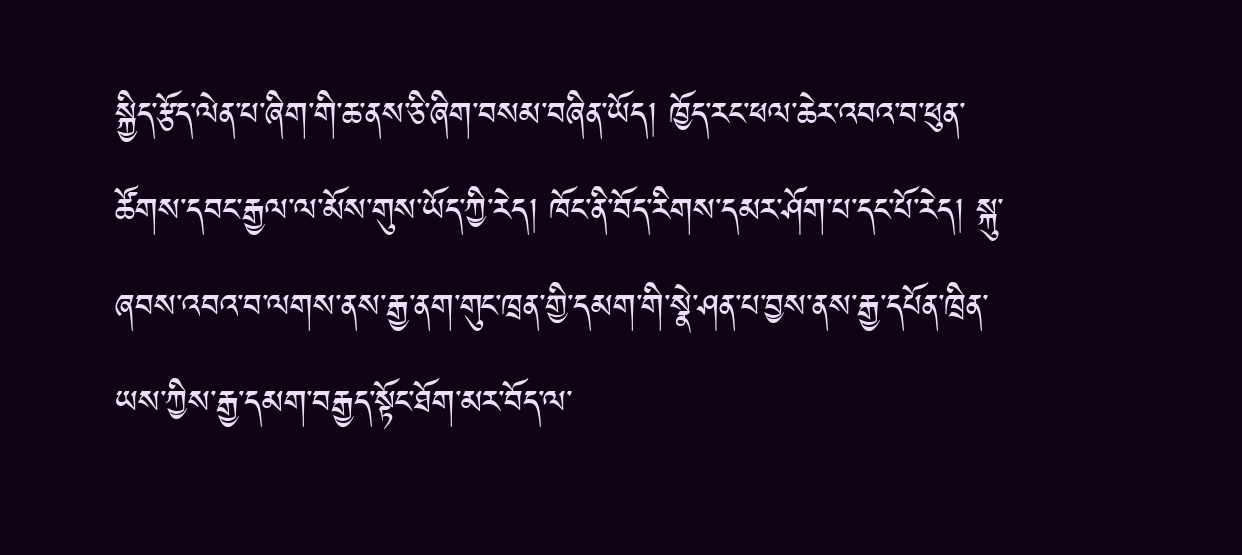སྐྱིད་རྩོད་ལེན་པ་ཞིག་གི་ཆ་ནས་ཅི་ཞིག་བསམ་བཞིན་ཡོད། ཁྱོད་རང་ཕལ་ཆེར་འབའ་བ་ཕུན་ཚོགས་དབང་རྒྱལ་ལ་མོས་གུས་ཡོད་ཀྱི་རེད། ཁོང་ནི་བོད་རིགས་དམར་ཤོག་པ་དང་པོ་རེད། སྐུ་ཞབས་འབའ་བ་ལགས་ནས་རྒྱ་ནག་གུང་ཁྲན་གྱི་དམག་གི་སྣེ་ཤན་པ་བྱས་ནས་རྒྱ་དཔོན་ཁྲིན་ཡས་ཀྱིས་རྒྱ་དམག་བརྒྱད་སྟོང་ཐོག་མར་བོད་ལ་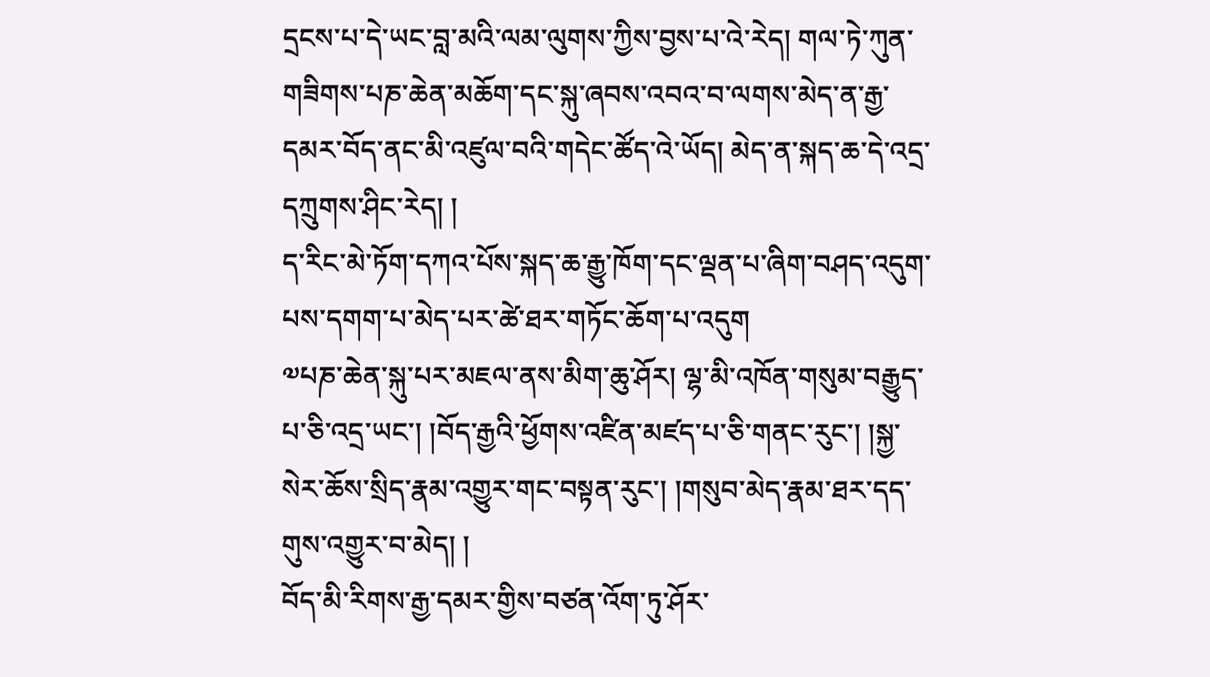དྲངས་པ་དེ་ཡང་བླ་མའི་ལམ་ལུགས་ཀྱིས་བྱས་པ་འེ་རེད། གལ་ཏེ་ཀུན་གཟིགས་པཎ་ཆེན་མཆོག་དང་སྐུ་ཞབས་འབའ་བ་ལགས་མེད་ན་རྒྱ་དམར་བོད་ནང་མི་འཛུལ་བའི་གདེང་ཚོད་འེ་ཡོད། མེད་ན་སྐད་ཆ་དེ་འདྲ་དཀྲུགས་ཤིང་རེད། །
ད་རིང་མེ་ཏོག་དཀའ་པོས་སྐད་ཆ་རྒྱུ་ཁོག་དང་ལྡན་པ་ཞིག་བཤད་འདུག་པས་དགག་པ་མེད་པར་ཚེ་ཐར་གཏོང་ཆོག་པ་འདུག
༧པཎ་ཆེན་སྐུ་པར་མཇལ་ནས་མིག་ཆུ་ཤོར། ལྷ་མི་འཁོན་གསུམ་བརྒྱུད་པ་ཅི་འདྲ་ཡང་། །བོད་རྒྱའི་ཕྱོགས་འཛིན་མཛད་པ་ཅི་གནང་རུང་། །སྐྱ་སེར་ཆོས་སྲིད་རྣམ་འགྱུར་གང་བསྟན་རུང་། །གསུབ་མེད་རྣམ་ཐར་དད་གུས་འགྱུར་བ་མེད། །
བོད་མི་རིགས་རྒྱ་དམར་གྱིས་བཙན་འོག་ཏུ་ཤོར་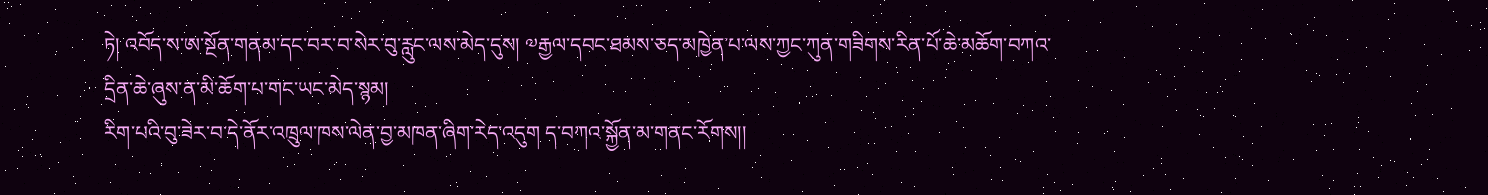ཏེ། འབོད་ས་ཨ་སྔོན་གནམ་དང་བར་བ་སེར་བུ་རླུང་ལས་མེད་དུས། ༧རྒྱལ་དབང་ཐམས་ཅད་མཁྱེན་པ་ལས་ཀྱང་ཀུན་གཟིགས་རིན་པོ་ཆེ་མཆོག་བཀའ་དྲིན་ཆེ་ཞུས་ན་མི་ཆོག་པ་གང་ཡང་མེད་སྙམ།
རིག་པའི་བུ་ཟེར་བ་དེ་ནོར་འཁྲུལ་ཁས་ལེན་བྱ་མཁན་ཞིག་རེད་འདུག ད་བཀའ་སྐྱོན་མ་གནང་རོགས།།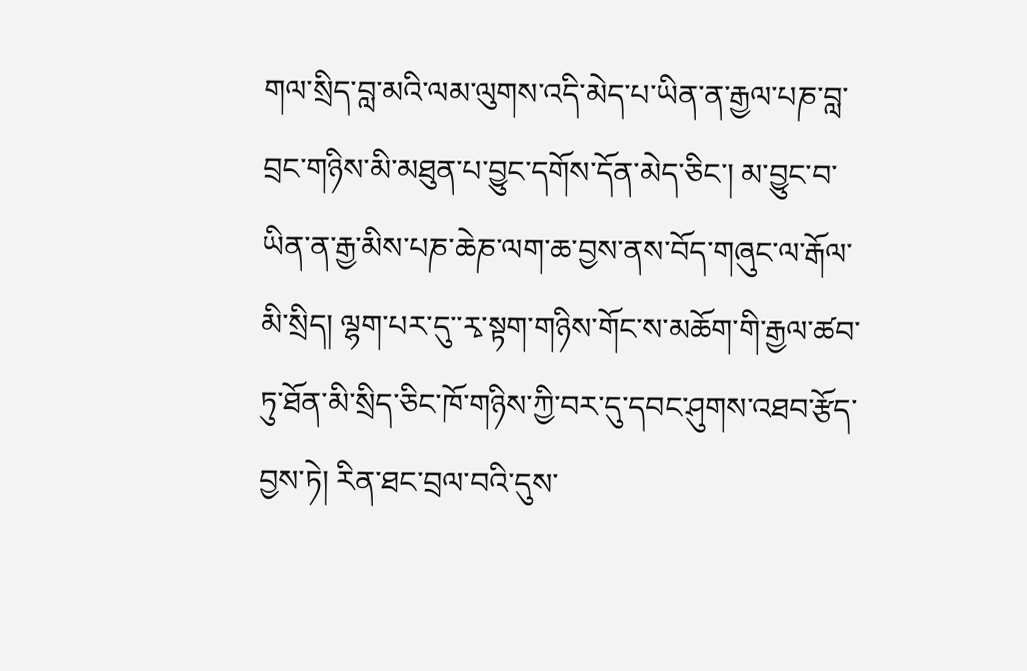གལ་སྲིད་བླ་མའི་ལམ་ལུགས་འདི་མེད་པ་ཡིན་ན་རྒྱལ་པཎ་བླ་བྲང་གཉིས་མི་མཐུན་པ་བྱུང་དགོས་དོན་མེད་ཅིང་། མ་བྱུང་བ་ཡིན་ན་རྒྱ་མིས་པཎ་ཆེཎ་ལག་ཆ་བྱས་ནས་བོད་གཞུང་ལ་རྒོལ་མི་སྲིད། ལྷག་པར་དུ་་རྭ་སྟག་གཉིས་གོང་ས་མཆོག་གི་རྒྱལ་ཚབ་ཏུ་ཐོན་མི་སྲིད་ཅིང་ཁོ་གཉིས་ཀྱི་བར་དུ་དབང་ཤུགས་འཐབ་རྩོད་བྱས་ཏེ། རིན་ཐང་བྲལ་བའི་དུས་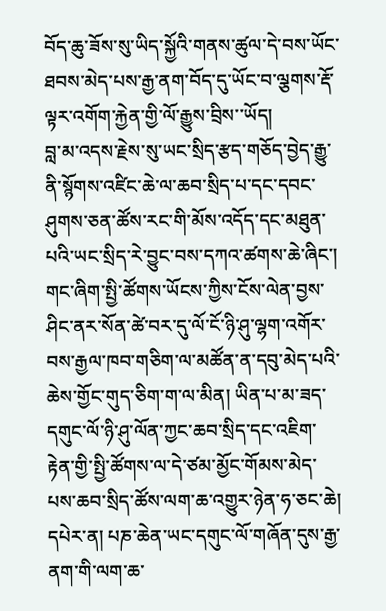བོད་ཆུ་ཟོས་སུ་ཡིད་སྐྱོའི་གནས་ཚུལ་དེ་བས་ཡོང་ཐབས་མེད་པས་རྒྱ་ནག་བོད་དུ་ཡོང་བ་ལྕགས་རྡོ་ལྟར་འགོག་རྐྱེན་གྱི་ལོ་རྒྱུས་བྲིས་་ཡོད།
བླ་མ་འདས་རྗེས་སུ་ཡང་སྲིད་རྩད་གཅོད་བྱེད་རྒྱུ་ནི་སྙོགས་འཛིང་ཆེ་ལ་ཆབ་སྲིད་པ་དང་དབང་ཤུགས་ཅན་ཚོས་རང་གི་མོས་འདོད་དང་མཐུན་པའི་ཡང་སྲིད་རེ་བྱུང་བས་དཀའ་ཚགས་ཆེ་ཞིང་། གང་ཞིག་སྤྱི་ཚོགས་ཡོངས་ཀྱིས་ངོས་ལེན་བྱས་ཤིང་ནར་སོན་ཚེ་བར་དུ་ལོ་ངོ་ཉི་ཤུ་ལྷག་འགོར་བས་རྒྱལ་ཁབ་གཅིག་ལ་མཚོན་ན་དབུ་མེད་པའི་ཆེས་གྱོང་གུད་ཅིག་ག་ལ་མིན། ཡིན་པ་མ་ཟད་དགུང་ལོ་ཉི་ཤུ་ལོན་ཀྱང་ཆབ་སྲིད་དང་འཇིག་རྟེན་གྱི་སྤྱི་ཚོགས་ལ་དེ་ཙམ་མྱོང་གོམས་མེད་པས་ཆབ་སྲིད་ཚོས་ལག་ཆ་འགྱུར་ཉེན་ཧ་ཅང་ཆེ། དཔེར་ན། པཎ་ཆེན་ཡང་དགུང་ལོ་གཞོན་དུས་རྒྱ་ནག་གི་ལག་ཆ་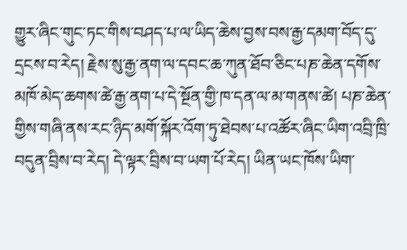གྱུར་ཞིང་གུང་ཏང་གིས་བཤད་པ་ལ་ཡིད་ཆེས་བྱས་བས་རྒྱ་དམག་བོད་དུ་དྲངས་བ་རེད། རྗེས་སུ་རྒྱ་ནག་ལ་དབང་ཆ་ཀུན་ཐོབ་ཅིང་པཎ་ཆེན་དགོས་མཁོ་མེད་ཆགས་ཚེ་རྒྱ་ནག་པ་དེ་སྔོན་གྱི་ཁ་དན་ལ་མ་གནས་ཚེ། པཎ་ཆེན་གྱིས་གཞི་ནས་རང་ཉིད་མགོ་སྐོར་འོག་ཏུ་ཐེབས་པ་འཚོར་ཞིང་ཡིག་འབྲི་ཁྲི་བདུན་བྲིས་བ་རེད། དེ་ལྟར་བྲིས་བ་ཡག་པོ་རེད། ཡིན་ཡང་ཁོས་ཡིག་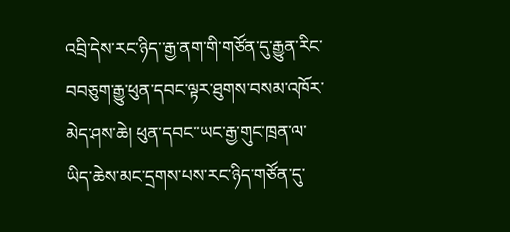འབྲི་དེས་རང་ཉིད་་རྒྱ་ནག་གི་གཙོན་དུ་རྒྱུན་རིང་བབཅུག་རྒྱུ་ཕུན་དབང་ལྟར་ཐུགས་བསམ་འཁོར་མེད་ཤས་ཆེ། ཕུན་དབང་་ཡང་རྒྱ་གུང་ཁྲན་ལ་ཡིད་ཆེས་མང་དྲགས་པས་རང་ཉིད་གཙོན་དུ་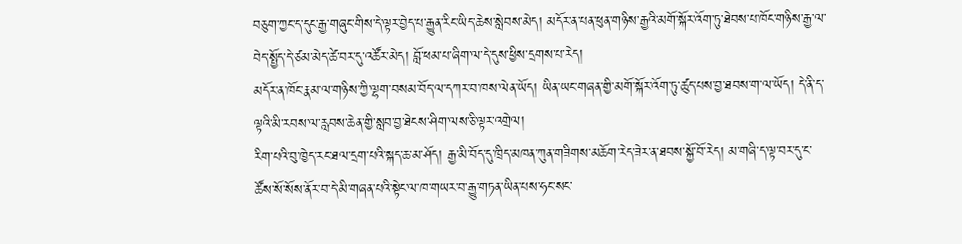བཅུག་ཀྱང་ད་དུང་རྒྱ་གཞུང་གིས་དེ་ལྟར་བྱེད་པ་རྒྱུན་རིང་ཡིད་ཆེས་སླེབས་མེད། མདོར་ན་པན་ཕུན་གཉིས་རྒྱའི་མགོ་སྐོར་འོག་ཏུ་ཐེབས་པ་ཁོང་གཉིས་རྒྱ་ལ་བེད་སྤྱོད་དེ་ཙམ་མེད་ཚེ་བར་དུ་འཚོར་མེད། བློ་ཕམ་པ་ཞིག་ལ་དེ་དུས་ཕྱིས་དྲགས་པ་རེད།
མདོར་ན་ཁོང་རྣམ་ལ་གཉིས་ཀྱི་ལྷག་བསམ་བོད་ལ་དཀར་བ་ཁས་ལེན་ཡོད། ཡིན་ཡང་གཞན་གྱི་མགོ་སྐོར་འོག་ཏུ་ཚུད་པས་བྱ་ཐབས་ག་ལ་ཡོད། དེ་ནི་ད་ལྟའི་མི་རབས་ལ་རླབས་ཆེན་གྱི་སླབ་བྱ་ཐེངས་ཤིག་ལས་ཅི་ལྟར་འགྲེལ།
རིག་པའི་བུ་ཁྱེད་རང་ཐལ་དྲག་པའི་སྐད་ཆ་མ་ཤོད། རྒྱ་མི་བོད་དུ་ཁྲིད་མཁན་ཀུན་གཟིགས་མཆོག་རེད་ཟེར་ན་ཐབས་སྐྱོ་བོ་རེད། མ་གཞི་ད་ལྟ་བར་དུ་ང་ཚོས་སོ་སོས་ནོར་བ་དེ་མི་གཞན་པའི་སྟེང་ལ་ཁ་གཡར་བ་རྒྱུ་གཏན་ཡིན་པས་ཧང་སང་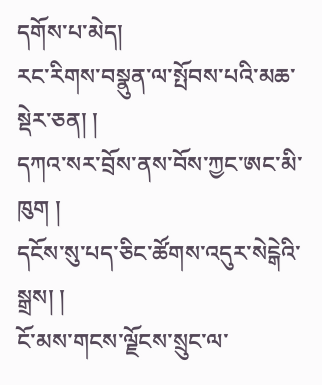དགོས་པ་མེད།
རང་རིགས་བསྣུན་ལ་སྤོབས་པའི་མཆ་སྡེར་ཅན། །
དཀའ་སར་བྲོས་ནས་བོས་ཀྱང་ཨང་མི་ཁུག །
དངོས་སུ་པད་ཅིང་ཚོགས་འདུར་སེངྒེའི་སྒྲས། །
ངོ་མས་གངས་ལྗོངས་སྲུང་ལ་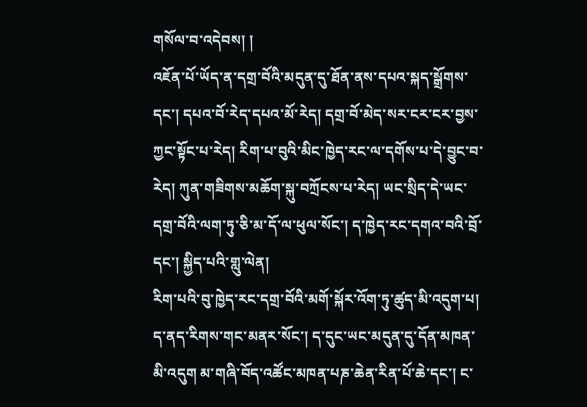གསོལ་བ་འདེབས། །
འཇོན་པོ་ཡོད་ན་དགྲ་བོའི་མདུན་དུ་ཐོན་ནས་དཔའ་སྐད་སྒྲོགས་དང་། དཔའ་བོ་རེད་དཔའ་མོ་རེད། དགྲ་བོ་མེད་སར་ངར་ངར་བྱས་ཀྱང་སྟོང་པ་རེད། རིག་པ་བུའི་མིང་ཁྱེད་རང་ལ་དགོས་པ་དེ་བྱུང་བ་རེད། ཀུན་གཟིགས་མཆོག་སྐུ་བཀྲོངས་པ་རེད། ཡང་སྲིད་དེ་ཡང་དགྲ་བོའི་ལག་ཏུ་ཅི་མ་དོ་ལ་ཕུལ་སོང་། ད་ཁྱེད་རང་དགའ་བའི་བྲོ་དང་། སྐྱིད་པའི་གླུ་ལེན།
རིག་པའི་བུ་ཁྱེད་རང་དགྲ་བོའི་མགོ་སྐོར་འོག་ཏུ་ཚུད་མི་འདུག་པ། ད་ནད་རིགས་གང་མནར་སོང་། ད་དུང་ཡང་མདུན་དུ་དོན་མཁན་མི་འདུག མ་གཞི་བོད་འཚོང་མཁན་པཎ་ཆེན་རིན་པོ་ཆེ་དང་། ང་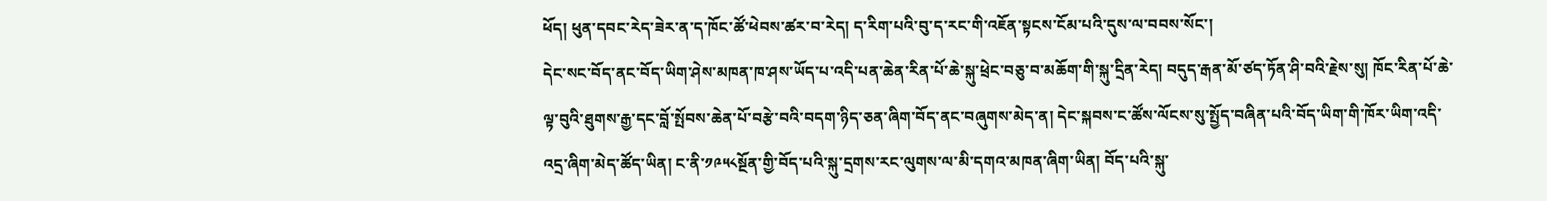ཕོད། ཕུན་དབང་རེད་ཟེར་ན་ད་ཁོང་ཚོ་ཕེབས་ཚར་བ་རེད། ད་རིག་པའི་བུ་ད་རང་གི་འཇོན་སྟངས་ངོམ་པའི་དུས་ལ་བབས་སོང་།
དེང་སང་བོད་ནང་བོད་ཡིག་ཤེས་མཁན་ཁ་ཤས་ཡོད་པ་འདི་པན་ཆེན་རིན་པོ་ཆེ་སྐུ་ཕྲེང་བཅུ་བ་མཆོག་གི་སྐུ་དྲིན་རེད། བདུད་རྒན་མོ་ཙད་ཏོན་ཤི་བའི་རྗེས་སུ། ཁོང་རིན་པོ་ཆེ་ལྟ་བུའི་ཐུགས་རྒྱ་དང་བློ་སྤོབས་ཆེན་པོ་བརྩེ་བའི་བདག་ཉིད་ཅན་ཞིག་བོད་ནང་བཞུགས་མེད་ན། དེང་སྐབས་ང་ཚོས་ལོངས་སུ་སྤྱོད་བཞིན་པའི་བོད་ཡིག་གི་ཁོར་ཡིག་འདི་འདྲ་ཞིག་མེད་ཚོད་ཡིན། ང་ནི་༡༩༥༨སྔོན་གྱི་བོད་པའི་སྐུ་དྲགས་རང་ལུགས་ལ་མི་དགའ་མཁན་ཞིག་ཡིན། བོད་པའི་སྐུ་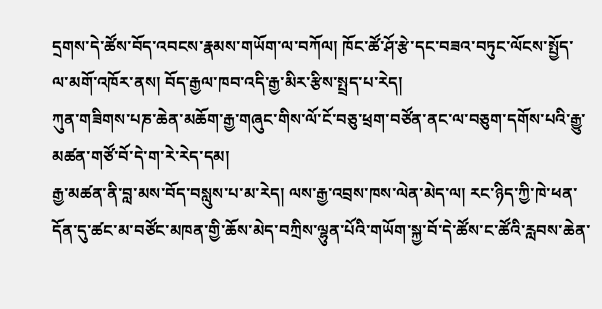དྲགས་དེ་ཚོས་བོད་འབངས་རྣམས་གཡོག་ལ་བཀོལ། ཁོང་ཚོ་ཤོ་རྩེ་དང་བཟའ་བཏུང་ལོངས་སྤྱོད་ལ་མགོ་འཁོར་ནས། བོད་རྒྱལ་ཁབ་འདི་རྒྱ་མིར་རྩིས་སྤྲད་པ་རེད།
ཀུན་གཟིགས་པཎ་ཆེན་མཆོག་རྒྱ་གཞུང་གིས་ལོ་ངོ་བཅུ་ཕྲག་བཙོན་ནང་ལ་བཅུག་དགོས་པའི་རྒྱུ་མཚན་གཙོ་བོ་དེ་ག་རེ་རེད་དམ།
རྒྱ་མཚན་ནི་བླ་མས་བོད་བསླུས་པ་མ་རེད། ལས་རྒྱ་འབྲས་ཁས་ལེན་མེད་ལ། རང་ཉིད་ཀྱི་ཁེ་ཕན་དོན་དུ་ཚང་མ་བཙོང་མཁན་གྱི་ཆོས་མེད་བཀྲིས་ལྷུན་པོའི་གཡོག་སྐྱ་བོ་དེ་ཚོས་ང་ཚོའི་རླབས་ཆེན་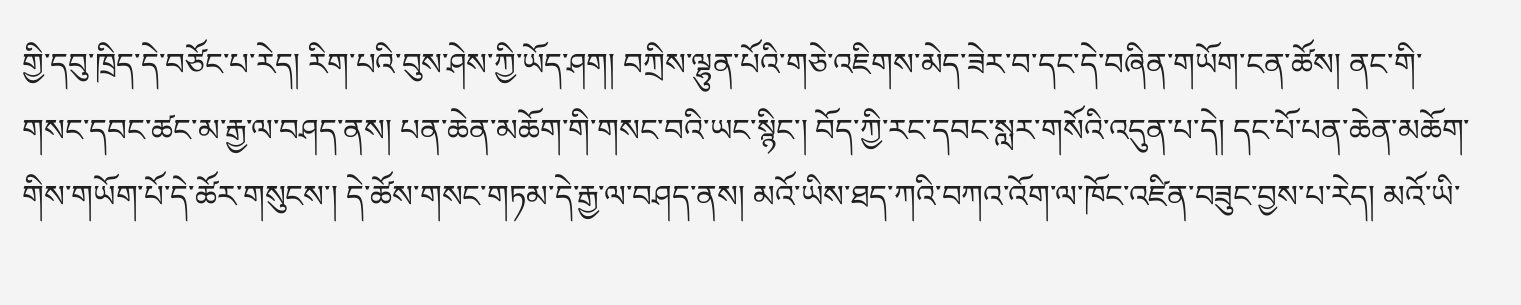གྱི་དབུ་ཁྲིད་དེ་བཙོང་པ་རེད། རིག་པའི་བུས་ཤེས་ཀྱི་ཡོད་ཤག། བཀྲིས་ལྷུན་པོའི་གཅེ་འཇིགས་མེད་ཟེར་བ་དང་དེ་བཞིན་གཡོག་ངན་ཚོས། ནང་གི་གསང་དབང་ཚང་མ་རྒྱ་ལ་བཤད་ནས། པན་ཆེན་མཆོག་གི་གསང་བའི་ཡང་སྙིང་། བོད་ཀྱི་རང་དབང་སླར་གསོའི་འདུན་པ་དེ། དང་པོ་པན་ཆེན་མཆོག་གིས་གཡོག་པོ་དེ་ཚོར་གསུངས་། དེ་ཚོས་གསང་གཏམ་དེ་རྒྱ་ལ་བཤད་ནས། མའོ་ཡིས་ཐད་ཀའི་བཀའ་འོག་ལ་ཁོང་འཛིན་བཟུང་བྱས་པ་རེད། མའོ་ཡི་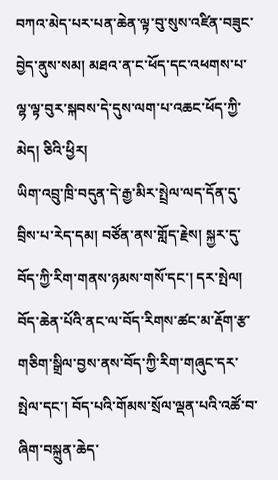བཀའ་མེད་པར་པན་ཆེན་ལྟ་བུ་སུས་འཛིན་བཟུང་བྱེད་ནུས་སམ། མཐའ་ན་ང་ཕོད་དང་འཕགས་པ་ལྷ་ལྟ་བུར་སྐབས་དེ་དུས་ལག་པ་འཆང་ཕོད་ཀྱི་མེད། ཅིའི་ཕྱིར།
ཡིག་འབྲུ་ཁྲི་བདུན་དེ་རྒྱ་མིར་སྤྲེལ་ལད་དོན་དུ་བྲིས་པ་རེད་དམ། བཙོན་ནས་གློད་རྗེས། སྐྱར་དུ་བོད་ཀྱི་རིག་གནས་ཉམས་གསོ་དང་། དར་སྤེལ། བོད་ཆེན་པོའི་ནང་ལ་བོད་རིགས་ཚང་མ་རྡོག་རྩ་གཅིག་སྒྲིལ་བྱས་ནས་བོད་ཀྱི་རིག་གཞུང་དར་སྤེལ་དང་། བོད་པའི་གོམས་སྲོལ་ལྡན་པའི་འཚོ་བ་ཞིག་བསྐྲུན་ཆེད་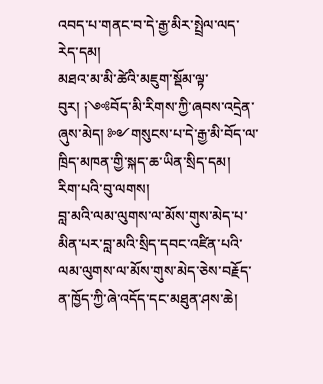འབད་པ་གནང་བ་དེ་རྒྱ་མིར་སྤྲེལ་ལད་རེད་དམ།
མཐའ་མ་མི་ཚེའི་མཇུག་སྡོམ་ལྟ་བུར། ༏༺བོད་མི་རིགས་ཀྱི་ཞབས་འདྲེན་ཞུས་མེད། ༻གསུངས་པ་དེ་རྒྱ་མི་བོད་ལ་ཁྲིད་མཁན་གྱི་སྐད་ཆ་ཡིན་སྲིད་དམ།
རིག་པའི་བུ་ལགས།
བླ་མའི་ལམ་ལུགས་ལ་མོས་གུས་མེད་པ་མིན་པར་བླ་མའི་སྲིད་དབང་འཛིན་པའི་ལམ་ལུགས་ལ་མོས་གུས་མེད་ཅེས་བརྗོད་ན་ཁྱོད་ཀྱི་ཞེ་འདོད་དང་མཐུན་ཤས་ཆེ།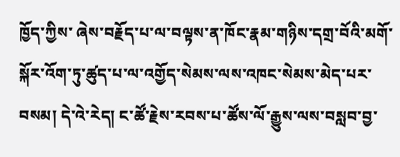ཁྱོད་ཀྱིས་ ཞེས་བརྗོད་པ་ལ་བལྟས་ན་ཁོང་རྣམ་གཉིས་དགྲ་བོའི་མགོ་སྐོར་འོག་ཏུ་ཚུད་པ་ལ་འགྱོད་སེམས་ལས་འཁང་སེམས་མེད་པར་བསམ། དེ་འེ་རེད། ང་ཚོ་རྗེས་རབས་པ་ཚོས་ལོ་རྒྱུས་ལས་བསླབ་བྱ་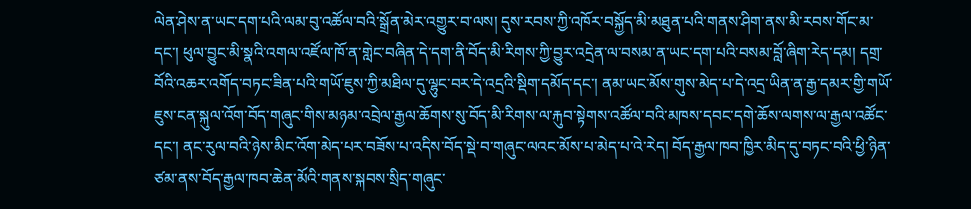ལེན་ཤེས་ན་ཡང་དག་པའི་ལམ་བུ་འཚོལ་བའི་སྒྲོན་མེར་འགྱུར་བ་ལས། དུས་རབས་ཀྱི་འཁོར་བསྐྱོད་མི་མཐུན་པའི་གནས་ཤིག་ནས་མི་རབས་གོང་མ་དང་། ཕུལ་བྱུང་མི་སྣའི་འགལ་འཛོལ་ཁོ་ན་གླེང་བཞིན་དེ་དག་ནི་བོད་མི་རིགས་ཀྱི་བྱུར་འདྲེན་ལ་བསམ་ན་ཡང་དག་པའི་བསམ་བློ་ཞིག་རེད་དམ། དགྲ་བོའི་འཆར་འགོད་བཏང་ཟིན་པའི་གཡོ་ཇུས་ཀྱི་མཐིལ་དུ་ལྷུང་བར་དེ་འདྲའི་སྡིག་དམོད་དང་། ནམ་ཡང་མོས་གུས་མེད་པ་དེ་འདྲ་ཡིན་ན་རྒྱ་དམར་གྱི་གཡོ་ཇུས་ངན་སྐུལ་འོག་བོད་གཞུང་གིས་མཉམ་འབྲེལ་རྒྱལ་ཆོགས་སུ་བོད་མི་རིགས་ལ་རྐུབ་སྟེགས་འཚོལ་བའི་མཁས་དབང་དགེ་ཆོས་ལགས་ལ་རྒྱལ་འཚོང་དང་། ནང་རུལ་བའི་ཉེས་མིང་འོག་མེད་པར་བཟོས་པ་འདིས་བོད་སྡེ་བ་གཞུང་ལའང་མོས་པ་མེད་པ་འེ་རེད། བོད་རྒྱལ་ཁབ་ཁྱིར་མིད་དུ་བཏང་བའི་ཕྱི་ཉིན་ཙམ་ནས་བོད་རྒྱལ་ཁབ་ཆེན་མོའི་གནས་སྐབས་སྲིད་གཞུང་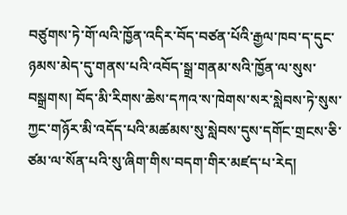བཙུགས་ཏེ་གོ་ལའི་ཁྱོན་འདིར་བོད་བཙན་པོའི་རྒྱལ་ཁབ་ད་དུང་ཉམས་མེད་དུ་གནས་པའི་འབོད་སྒྲ་གནམ་སའི་ཁྱོན་ལ་སུས་བསྒྲགས། བོད་མི་རིགས་ཆེས་དཀའ་ས་ཁེགས་སར་སླེབས་ཏེ་སུས་ཀྱང་གཉོར་མི་འདོད་པའི་མཚམས་སུ་སླེབས་དུས་དགོང་གྲངས་ཅི་ཙམ་ལ་སོན་པའི་སུ་ཞིག་གིས་བདག་གིར་མཛད་པ་རེད།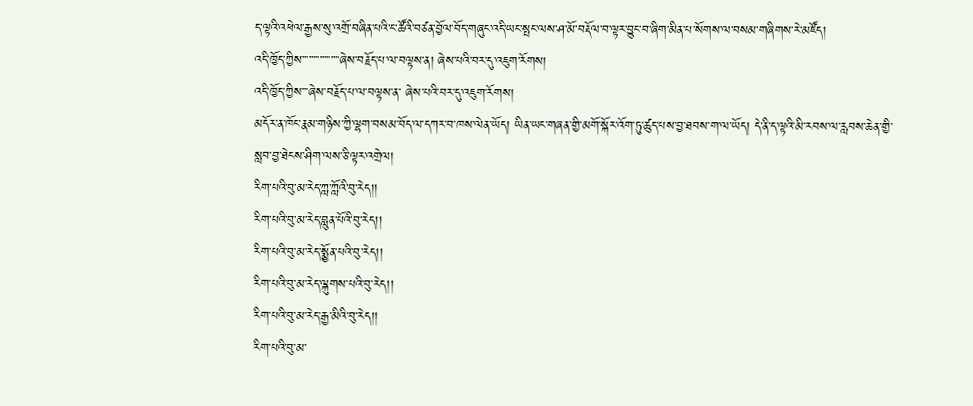ད་ལྟའི་འཕེལ་རྒྱས་སུ་འགྲོ་བཞིན་པའི་ང་ཚོའི་བཙན་བྱོལ་བོད་གཞུང་འདི་ཡང་སྤང་ལས་ཤ་མོ་བརྡོལ་བ་ལྟར་བྱུང་བ་ཞིག་མིན་པ་སོགས་ལ་བསམ་གཞིགས་རེ་མཛོད།
འདི་ཁྱོད་ཀྱིས་་་་་་་་་་་་་་་་་ཞེས་བརྗོད་པ་ལ་བལྟས་ན། ཞེས་པའི་བར་དུ་འཇུག་རོགས།
འདི་ཁྱོད་ཀྱིས་་་ཞེས་བརྗོད་པ་ལ་བལྟས་ན་ ཞེས་པའི་བར་དུ་འཇུག་རོགས།
མདོར་ན་ཁོང་རྣམ་གཉིས་ཀྱི་ལྷག་བསམ་བོད་ལ་དཀར་བ་ཁས་ལེན་ཡོད། ཡིན་ཡང་གཞན་གྱི་མགོ་སྐོར་འོག་ཏུ་ཚུད་པས་བྱ་ཐབས་ག་ལ་ཡོད། དེ་ནི་ད་ལྟའི་མི་རབས་ལ་རླབས་ཆེན་གྱི་སླབ་བྱ་ཐེངས་ཤིག་ལས་ཅི་ལྟར་འགྲེལ།
རིག་པའི་བུ་མ་རེད་ཀླ་ཀློའི་བུ་རེད།།
རིག་པའི་བུ་མ་རེད་བླུན་པོའི་བུ་རེད།།
རིག་པའི་བུ་མ་རེད་སྨྱོན་པའི་བུ་རེད།།
རིག་པའི་བུ་མ་རེད་ལྐུགས་པའི་བུ་རེད།།
རིག་པའི་བུ་མ་རེད་རྒྱ་མིའི་བུ་རེད།།
རིག་པའི་བུ་མ་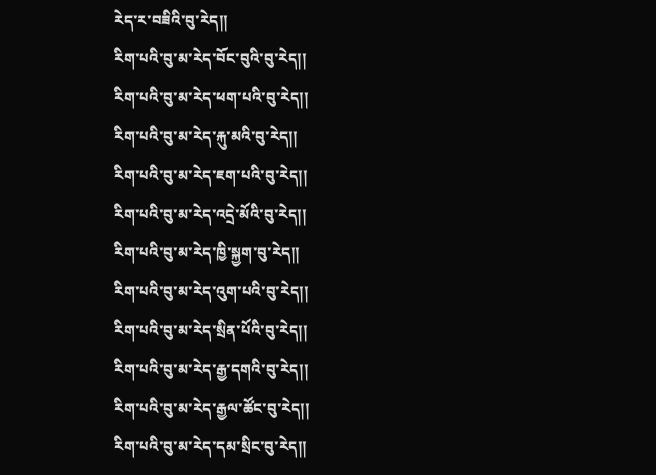རེད་ར་བཟིའི་བུ་རེད།།
རིག་པའི་བུ་མ་རེད་བོང་བུའི་བུ་རེད།།
རིག་པའི་བུ་མ་རེད་ཕག་པའི་བུ་རེད།།
རིག་པའི་བུ་མ་རེད་རྐུ་མའི་བུ་རེད།།
རིག་པའི་བུ་མ་རེད་ཇག་པའི་བུ་རེད།།
རིག་པའི་བུ་མ་རེད་འདྲེ་མོའི་བུ་རེད།།
རིག་པའི་བུ་མ་རེད་ཁྱི་སྐྱག་བུ་རེད།།
རིག་པའི་བུ་མ་རེད་འུག་པའི་བུ་རེད།།
རིག་པའི་བུ་མ་རེད་སྲིན་པོའི་བུ་རེད།།
རིག་པའི་བུ་མ་རེད་རྒྱ་དགའི་བུ་རེད།།
རིག་པའི་བུ་མ་རེད་རྒྱལ་ཚོང་བུ་རེད།།
རིག་པའི་བུ་མ་རེད་དམ་སྲིང་བུ་རེད།།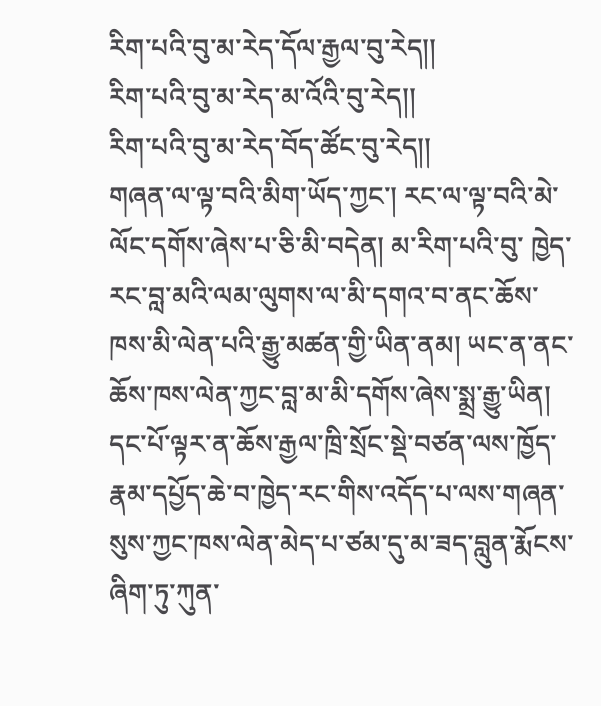རིག་པའི་བུ་མ་རེད་དོལ་རྒྱལ་བུ་རེད།།
རིག་པའི་བུ་མ་རེད་མ་འོའི་བུ་རེད།།
རིག་པའི་བུ་མ་རེད་བོད་ཚོང་བུ་རེད།།
གཞན་ལ་ལྟ་བའི་མིག་ཡོད་ཀྱང་། རང་ལ་ལྟ་བའི་མེ་ལོང་དགོས་ཞེས་པ་ཅི་མི་བདེན། མ་རིག་པའི་བུ་ ཁྱེད་རང་བླ་མའི་ལམ་ལུགས་ལ་མི་དགའ་བ་ནང་ཆོས་ཁས་མི་ལེན་པའི་རྒྱུ་མཚན་གྱི་ཡིན་ནམ། ཡང་ན་ནང་ཆོས་ཁས་ལེན་ཀྱང་བླ་མ་མི་དགོས་ཞེས་སྨྲ་རྒྱུ་ཡིན། དང་པོ་ལྟར་ན་ཆོས་རྒྱལ་ཁྲི་སྲོང་སྡེ་བཙན་ལས་ཁྱོད་རྣམ་དཔྱོད་ཆེ་བ་ཁྱེད་རང་གིས་འདོད་པ་ལས་གཞན་སུས་ཀྱང་ཁས་ལེན་མེད་པ་ཙམ་དུ་མ་ཟད་བླུན་རྨོངས་ཞིག་ཏུ་ཀུན་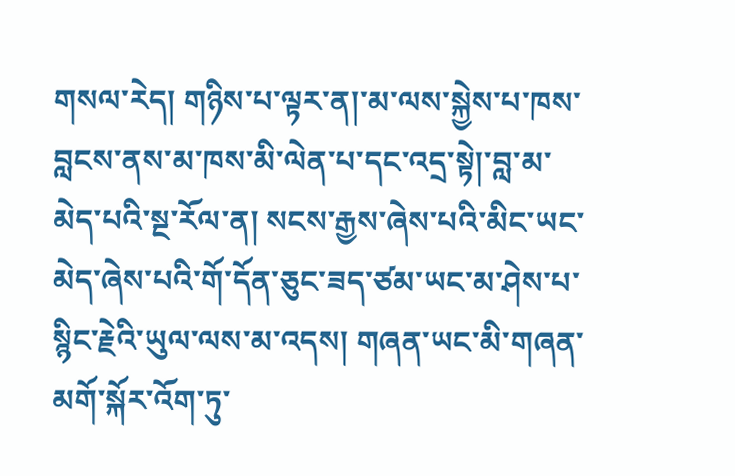གསལ་རེད། གཉིས་པ་ལྟར་ན།་མ་ལས་སྐྱེས་པ་ཁས་བླངས་ནས་མ་ཁས་མི་ལེན་པ་དང་འདྲ་སྟེ།་བླ་མ་མེད་པའི་སྔ་རོལ་ན། སངས་རྒྱས་ཞེས་པའི་མིང་ཡང་མེད་ཞེས་པའི་གོ་དོན་ཅུང་ཟད་ཙམ་ཡང་མ་ཤེས་པ་སྙིང་རྗེའི་ཡུལ་ལས་མ་འདས། གཞན་ཡང་མི་གཞན་མགོ་སྐོར་འོག་ཏུ་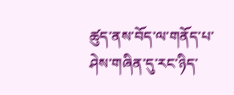ཚུད་ནས་བོད་ལ་གནོད་པ་ཤེས་གཞིན་དུ་རང་ཉིད་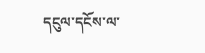དངུལ་དངོས་ལ་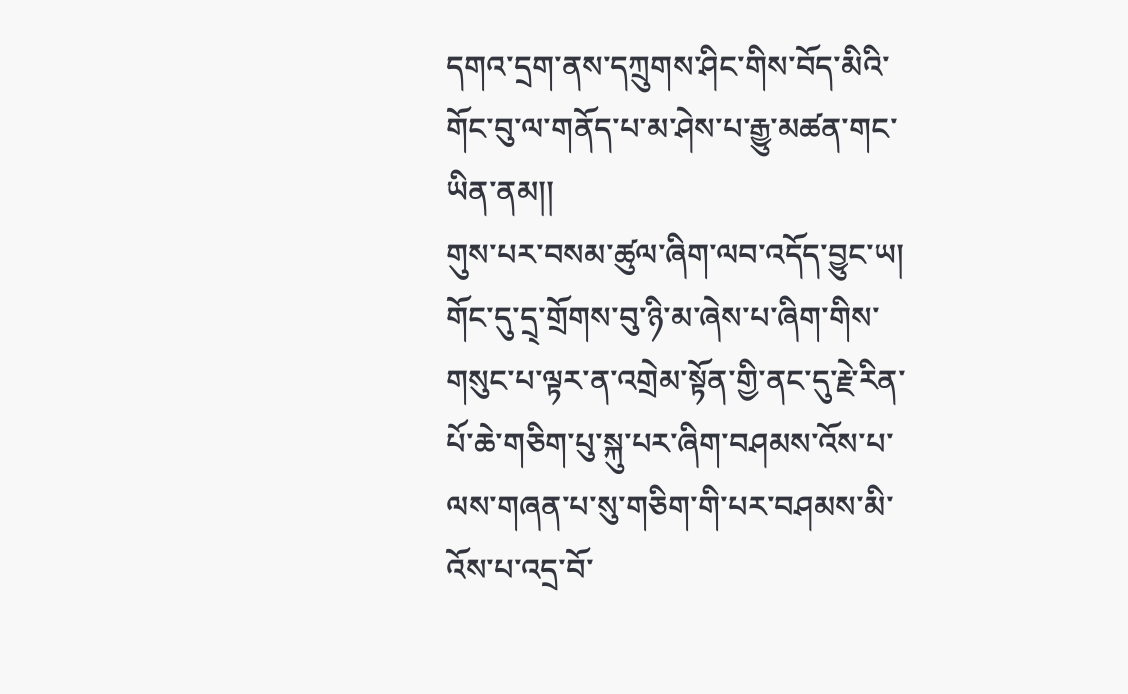དགའ་དྲག་ནས་དཀྲུགས་ཤིང་གིས་བོད་མིའི་གོང་བུ་ལ་གནོད་པ་མ་ཤེས་པ་རྒྱུ་མཚན་གང་ཡིན་ནམ།།
གུས་པར་བསམ་ཚུལ་ཞིག་ལབ་འདོད་བྱུང་ཡ། གོང་དུ་དྲ྄་གྲོགས་བུ་ཉི་མ་ཞེས་པ་ཞིག་གིས་གསུང་པ་ལྟར་ན་འགྲེམ་སྟོན་གྱི་ནང་དུ་རྗེ་རིན་པོ་ཆེ་གཅིག་པུ་སྐུ་པར་ཞིག་བཤམས་འོས་པ་ལས་གཞན་པ་སུ་གཅིག་གི་པར་བཤམས་མི་འོས་པ་འདྲ་བོ་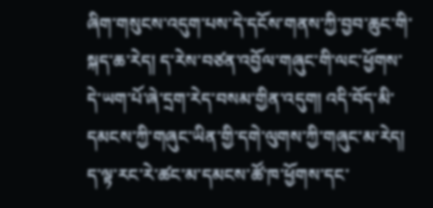ཞིག་གསུངས་འདུག་པས་དེ་དངོས་གནས་ཀྱི་བྱབ་ཆུང་གི་སྐད་ཆ་རེད། ད་རེས་བཙན་འབྱོལ་གཞུང་གི་ལང་ཕྱོགས་དེ་ཡག་པོ་ཞེ་དྲག་རེད་བསམ་གྱིན་འདུག། འདི་བོད་མི་དམངས་ཀྱི་གཞུང་ཡིན་གྱི་དགེ་ལུགས་ཀྱི་གཞུང་མ་རེད། ད་ལྟ་རང་རེ་ཚང་མ་དམངས་ཚོ་ཁ་ཕྱོགས་དང་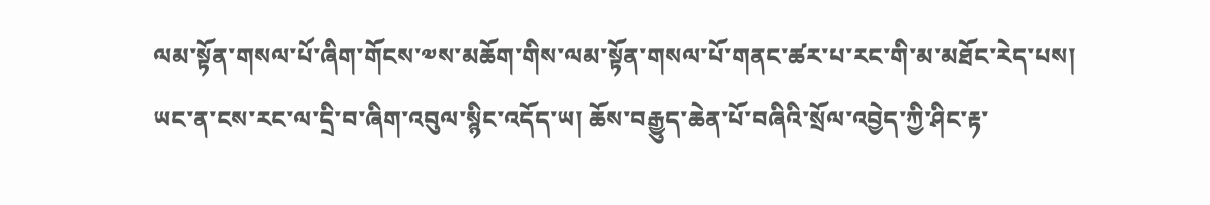ལམ་སྟོན་གསལ་པོ་ཞིག་གོངས་༧ས་མཆོག་གིས་ལམ་སྟོན་གསལ་པོ་གནང་ཚར་པ་རང་གི་མ་མཐོང་རེད་པས། ཡང་ན་ངས་རང་ལ་དྲི་བ་ཞིག་འབུལ་སྙིང་འདོད་ཡ། ཆོས་བརྒྱུད་ཆེན་པོ་བཞིའི་སྲོལ་འབྱེད་ཀྱི་ཤིང་རྟ་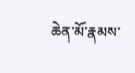ཆེན་མོ་རྣམས་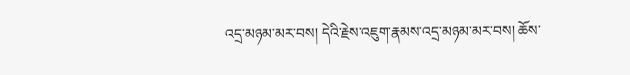འདྲ་མཉམ་མར་བས། དེའི་རྗེས་འཇུག་རྣམས་འདྲ་མཉམ་མར་བས། ཆོས་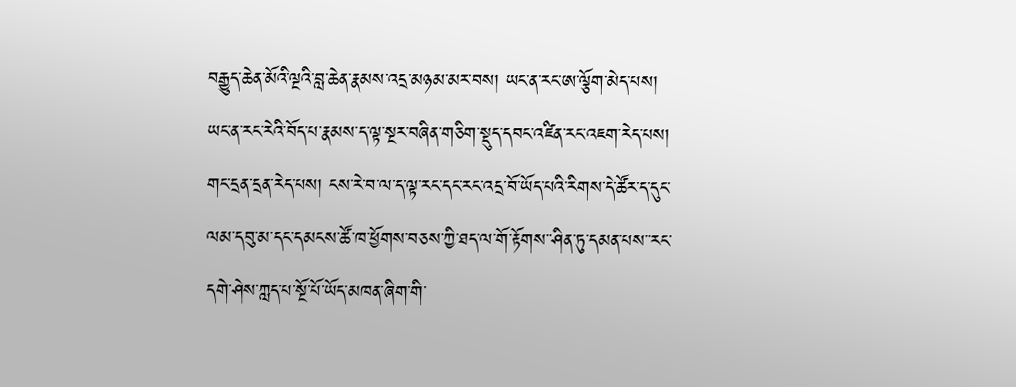བརྒྱུད་ཆེན་མོའི་ལྔའི་བླ་ཆེན་རྣམས་འདྲ་མཉམ་མར་བས། ཡང་ན་རང་ཨ་ལྕོག་མེད་པས། ཡང་ན་རང་རེའི་བོད་པ་རྣམས་ད་ལྟ་སྔར་བཞིན་གཅིག་སྡུད་དབང་འཛིན་རང་འཇག་རེད་པས། གང་དྲན་དྲན་རེད་པས། ངས་རེ་བ་ལ་ད་ལྟ་རང་དང་རང་འདྲ་བོ་ཡོད་པའི་རིགས་དེ་ཚོར་ད་དུང་ལམ་དབུ་མ་དང་དམངས་ཚོ་ཁ་ཕྱོགས་བཅས་ཀྱི་ཐད་ལ་གོ་རྟོགས་་ཤིན་ཏུ་དམན་པས་་རང་དགེ་ཤེས་ཀླད་པ་སྔོ་པོ་ཡོད་མཁན་ཞིག་གི་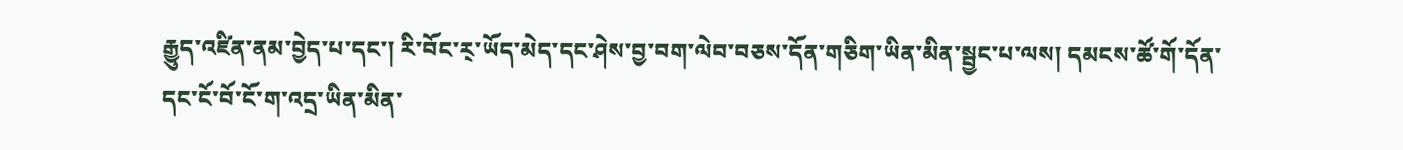རྒྱུད་འཛིན་ནམ་བྱེད་པ་དང་། རི་བོང་ར྄་ཡོད་མེད་དང་ཤེས་བྱ་བག་ལེབ་བཅས་དོན་གཅིག་ཡིན་མིན་སྦྱང་པ་ལས། དམངས་ཚོ་གོ་དོན་དང་ངོ་བོ་ངོ་ག་འདྲ་ཡིན་མིན་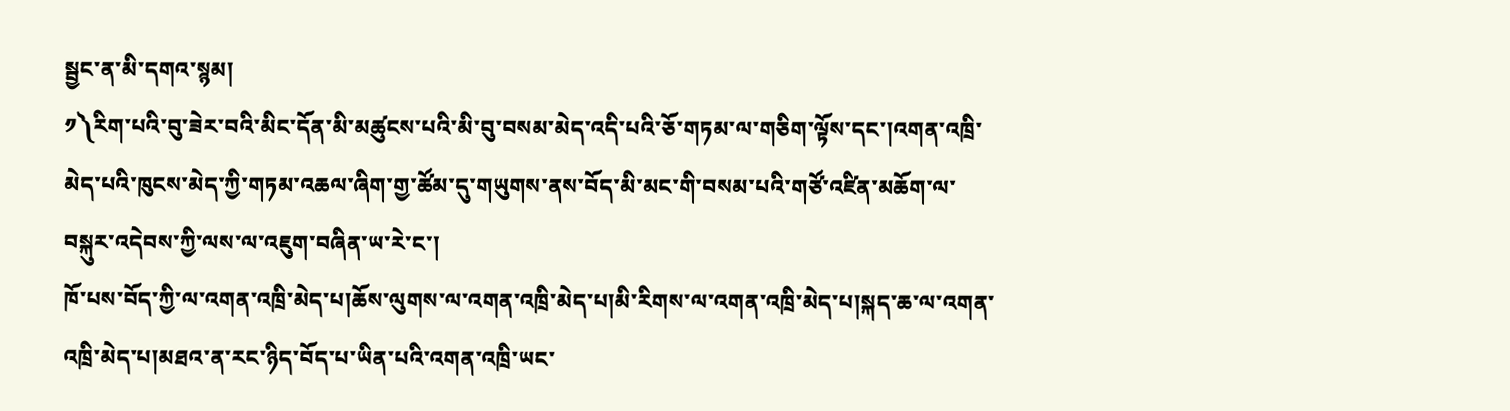སྦྱང་ན་མི་དགའ་སྙམ།
༡༽རིག་པའི་བུ་ཟེར་བའི་མིང་དོན་མི་མཚུངས་པའི་མི་བུ་བསམ་མེད་འདི་པའི་ཅོ་གཏམ་ལ་གཅིག་ལྟོས་དང་།འགན་འཁྲི་མེད་པའི་ཁུངས་མེད་ཀྱི་གཏམ་འཆལ་ཞིག་གྱ་ཚོམ་དུ་གཡུགས་ནས་བོད་མི་མང་གི་བསམ་པའི་གཙོ་འཛིན་མཆོག་ལ་བསྐུར་འདེབས་ཀྱི་ལས་ལ་འཇུག་བཞིན་ཡ་རེ་ང་།
ཁོ་པས་བོད་ཀྱི་ལ་འགན་འཁྲི་མེད་པ།ཆོས་ལུགས་ལ་འགན་འཁྲི་མེད་པ།མི་རིགས་ལ་འགན་འཁྲི་མེད་པ།སྐད་ཆ་ལ་འགན་འཁྲི་མེད་པ།མཐའ་ན་རང་ཉིད་བོད་པ་ཡིན་པའི་འགན་འཁྲི་ཡང་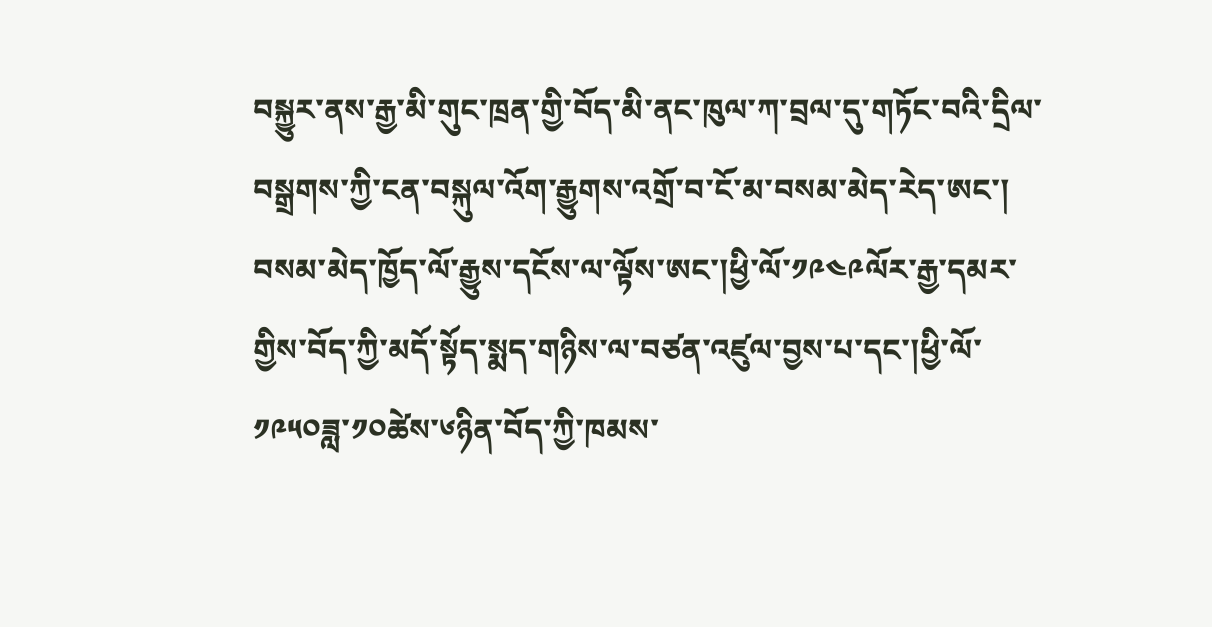བསྐྱུར་ནས་རྒྱ་མི་གུང་ཁྲན་གྱི་བོད་མི་ནང་ཁུལ་ཀ་བྲལ་དུ་གཏོང་བའི་དྲིལ་བསྒྲགས་ཀྱི་ངན་བསྐུལ་འོག་རྒྱུགས་འགྲོ་བ་ངོ་མ་བསམ་མེད་རེད་ཨང་།
བསམ་མེད་ཁྱོད་ལོ་རྒྱུས་དངོས་ལ་ལྟོས་ཨང་།ཕྱི་ལོ་༡༩༤༩ལོར་རྒྱ་དམར་གྱིས་བོད་ཀྱི་མདོ་སྟོད་སྨད་གཉིས་ལ་བཙན་འཛུལ་བྱས་པ་དང་།ཕྱི་ལོ་༡༩༥༠ཟླ་༡༠ཚེས་༦ཉིན་བོད་ཀྱི་ཁམས་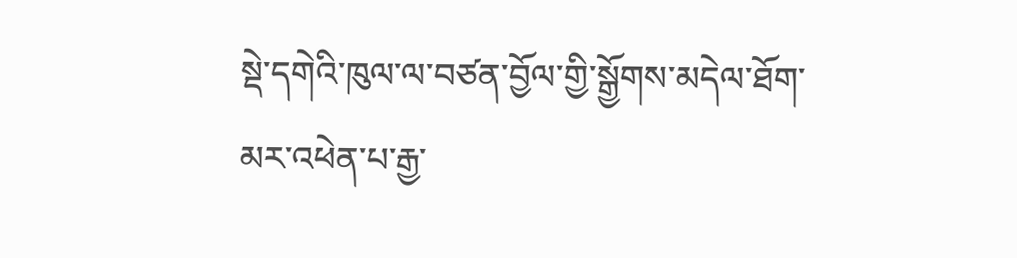སྡེ་དགེའི་ཁུལ་ལ་བཙན་བྱོལ་གྱི་སྒྱོགས་མདེལ་ཐོག་མར་འཕེན་པ་རྒྱ་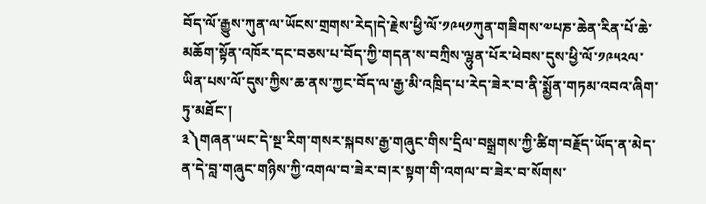བོད་ལོ་རྒྱུས་ཀུན་ལ་ཡོངས་གྲགས་རེད།དེ་རྗེས་ཕྱི་ལོ་༡༩༥༡ཀུན་གཟིགས་༧པཎ་ཆེན་རིན་པོ་ཆེ་མཆོག་སྟོན་འཁོར་དང་བཅས་པ་བོད་ཀྱི་གདན་ས་བཀྲིས་ལྷུན་པོར་ཕེབས་དུས་ཕྱི་ལོ་༡༩༥༢ལ་ཡིན་པས་ལོ་དུས་ཀྱིས་ཆ་ནས་ཀྱང་བོད་ལ་རྒྱ་མི་འཁྲིད་པ་རེད་ཟེར་བ་ནི་སྨྱོན་གཏམ་འབའ་ཞིག་ཏུ་མཐོང་།
༣༽གཞན་ཡང་དེ་སྔ་རིག་གསར་སྐབས་རྒྱ་གཞུང་གིས་དྲིལ་བསྒྲགས་ཀྱི་ཚིག་བརྗོད་ཡོད་ན་མེད་ན་དེ་བླ་གཞུང་གཉིས་ཀྱི་འགལ་བ་ཟེར་བ།ར་སྟག་གི་འགལ་བ་ཟེར་བ་སོགས་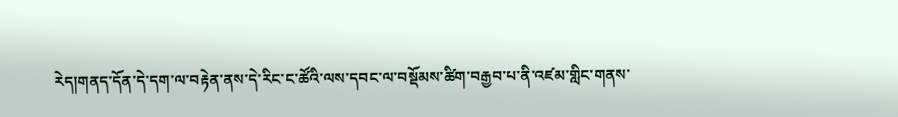རེད།གནད་དོན་དེ་དག་ལ་བརྟེན་ནས་དེ་རིང་ང་ཚོའི་ལས་དབང་ལ་བསྡོམས་ཚིག་བརྒྱབ་པ་ནི་འཛམ་གླིང་གནས་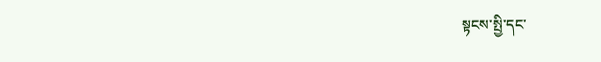སྟངས་སྤྱི་དང་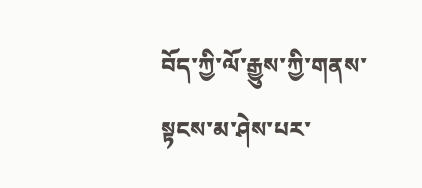བོད་ཀྱི་ལོ་རྒྱུས་ཀྱི་གནས་སྟངས་མ་ཤེས་པར་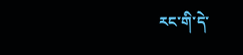རང་གི་དེ་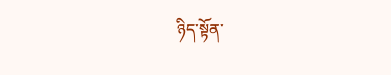ཉིད་སྟོན་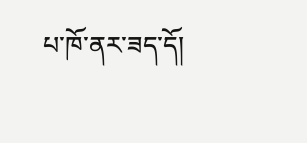པ་ཁོ་ནར་ཟད་དོ།